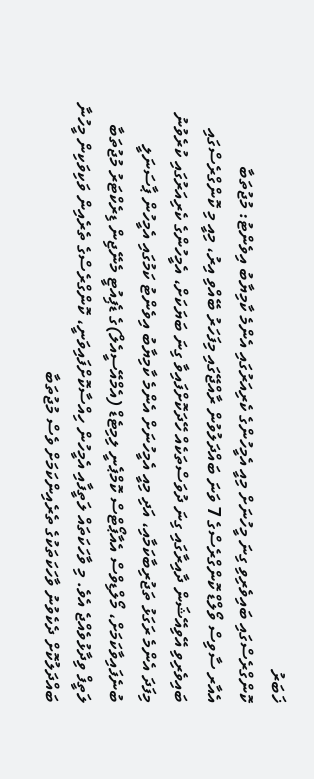ޚަބަރު
ކޮންގްރެސްގައި ބައިވެރިވި ގިނަ މީހުނަށް މިއީ އެމީހުންގެ ކެރިއަރުގައި އެންމެ ކާމިޔާބު އިވެންޓު: މުޖުތަބާ
އެއާރ ސާވިސް ވޯލްޑް ކޮންގްރެސްގެ 7 ވަނަ ބައްދަލުވުން ރާއްޖޭގައި މިފަހަރު ބޭއްވި އިރު، މިއީ މި ކޮންގްރެސްގައި ބައިވެރިވި އޭވިއޭޝަން ދާއިރާގައި ގިނަ ދުވަސްތަކެއް ހޭދަކޮށްފައިވާ ގިނަ ބަޔަކަށް، އެމީހުންގެ ކެރިއަރުގައި ކުރެވުނު މިފަދަ އެންމެ ރަގަޅު ތަޖުރިބާކަމާއި، އަދި މިއީ އެމީހުނަށް އެންމެ ކާމިޔާބު އިވެންޓު ކަމުގައި އެމީހުން ޕާސަނަލީ ބުނެފައިވާކަމަށް، މޯލްޑިވްސް އެއާޕޯޓްސް ކޮމްޕެނީ ލިމިޓެޑް (އެމްއޭސީއެލް)ގެ ޑެޕިއުޓީ މެނޭޖިން ޑިރެކްޓަރު މުޖުތަބާ ލަތީފް ވިދާޅުވެއްޖެ އެވެ. މި ވާހަކަތައް ލަތީފާއި އެމީހުން ހިއްސާކޮށްފައިވަނީ، ކޮންގްރެސްގެ ތެރެއިން ވަކިވަކިން މީހުނާ ބައްދަލުކޮށް ދެކެވުނު ވާހަކަތަކުގެ ތެރެއިންކަމަށް ވެސް މުޖުތަބާ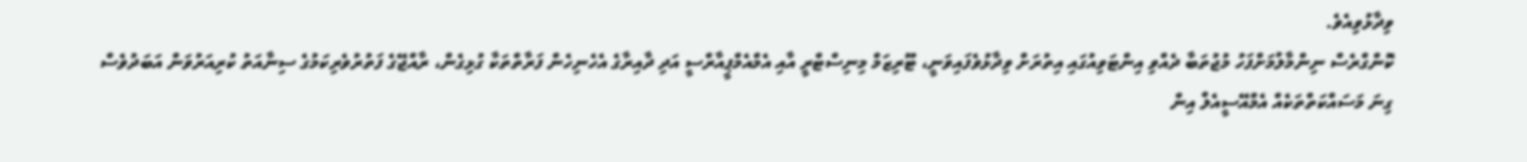ވިދާޅުވިއެވެ.
ކޮންގްރެސް ނިންމާލުމަށްފަހު މުޖުތަބާ ދެއްވި އިންޓަވިއުގައި އިތުރަށް ވިދާޅުވެފައިވަނީ، ޓޫރިޒަމް މިނިސްޓްރީ އާއި އެމްއެމްޕީއާރްސީ އަދި ދާއިރާގެ އެހެނިހެން ފަރާތްތަކާ ގުޅިގެން، ރާއްޖޭގެ ފަތުރުވެރިކަމުގެ ސިނާއަތު ކުރިއަރުވަން އަބަދުވެސް ގިނަ މަސައްކަތްތަކެއް އެމްއޭސީއެލް އިން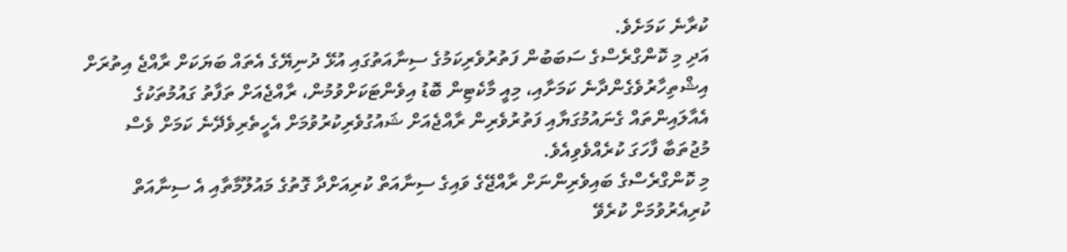ކުރާނެ ކަމަށެވެ.
އަދި މި ކޮންގްރެސްގެ ސަބަބުން ފަތުރުވެރިކަމުގެ ސިނާއަތުގައި އުޅޭ ދުނިޔޭގެ އެތައް ބަޔަކަށް ރާއްޖެ އިތުރަށް އިޝްތިހާރުވެގެންދާނެ ކަމަށާއި، މިއީ މާކެޓިން ބޮޑު އިވެންޓަކަށްވުމުން، ރާއްޖެއަށް ތަފާތު ގައުމުތަކުގެ އެއާލައިންތައް ގެނައުމުގަޔާއި ފަތުރުވެރިން ރާއްޖެއަށް ޝައުގުވެރިކުރުވުމަށް އެހީތެރިވެދޭނެ ކަމަށް ވެސް މުޖުތަބާ ފާހަގަ ކުރެއްވެވިއެވެ.
މި ކޮންގްރެސްގެ ބައިވެރިންނަށް ރާއްޖޭގެ ވައިގެ ސިނާއަތް ކުރިއަށްދާ ގޮތުގެ މައުލޫމާތާއި އެ ސިނާއަތް ކުރިއެރުވުމަށް ކުރެވޭ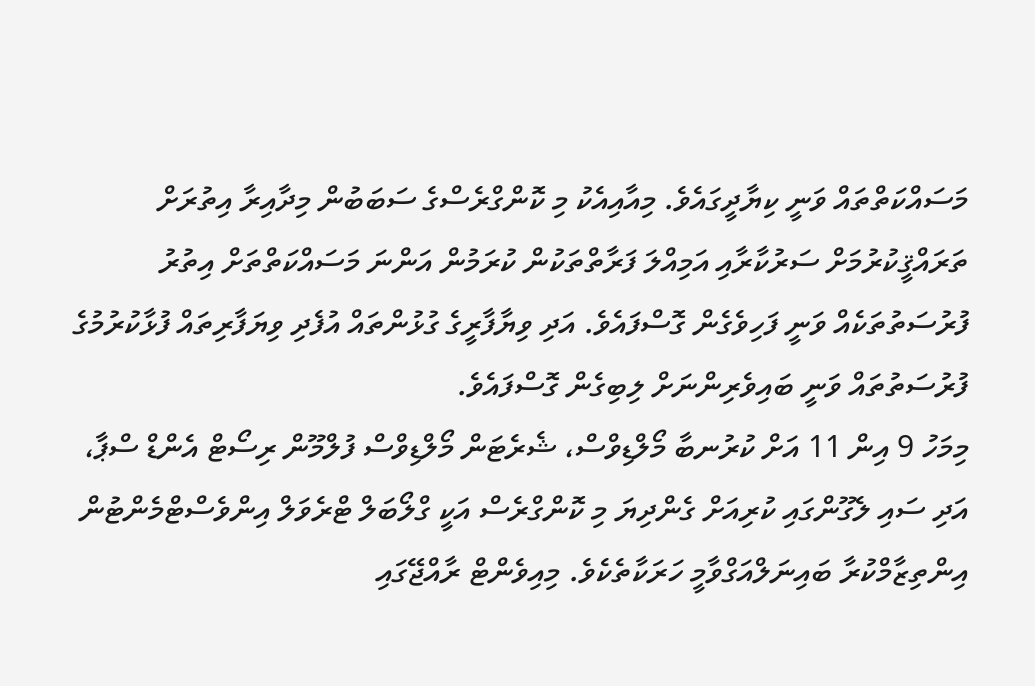މަސައްކަތްތައް ވަނީ ކިޔާދީގައެވެ. މިއާއިއެކު މި ކޮންގްރެސްގެ ސަބަބުން މިދާއިރާ އިތުރަށް ތަރައްޤީކުރުމަށް ސަރުކާރާއި އަމިއްލަ ފަރާތްތަކުން ކުރަމުން އަންނަ މަސައްކަތްތަށް އިތުރު ފުރުސަތުތަކެއް ވަނީ ފަހިވެގެން ގޮސްފައެވެ. އަދި ވިޔާފާރީގެ ގުޅުންތައް އުފެދި ވިޔަފާރިތައް ފުޅާކުރުމުގެ ފުރުސަތުތައް ވަނީ ބައިވެރިންނަށް ލިބިގެން ގޮސްފައެވެ.
މިމަހު 9 އިން 11 އަށް ކުރުނބާ މޯލްޑިވްސް، ޝެރެޓަން މޯލްޑިވްސް ފުލްމޫން ރިސޯޓް އެންޑް ސްޕާ، އަދި ސައި ލެގޫންގައި ކުރިއަށް ގެންދިޔަ މި ކޮންގްރެސް އަކީ ގްލޯބަލް ޓްރެވަލް އިންވެސްޓްމެންޓުން އިންތިޒާމްކުރާ ބައިނަލްއަގްވާމީ ހަރަކާތެކެވެ. މިއިވެންޓް ރާއްޖޭގައި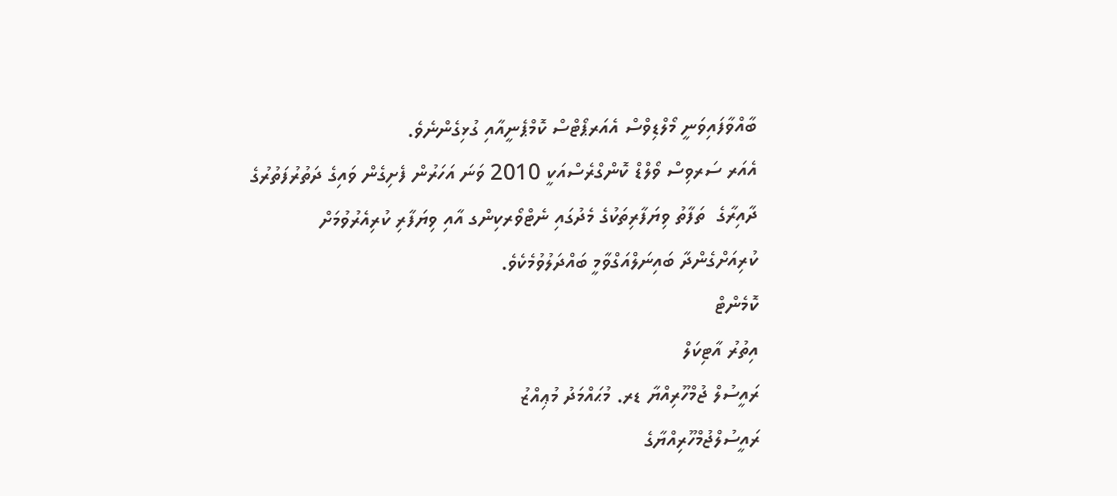ބާއްވާފައިވަނީ މޯލްޑިވްސް އެއަރޕޯޓްސް ކޮމްޕެނީއާއި ގުޅިގެންނެވެ.
އެއަރ ސަރވިސް ވޯލްޑް ކޮންގްރެސްއަކީ 2010 ވަނަ އަހަރުން ފެށިގެން ވައިގެ ދަތުރުފަތުރުގެ ދާއިރާގެ  ތަފާތު ވިޔަފާރިތަކުގެ މެދުގައި ނެޓްވޯރކިންގ އާއި ވިޔަފާރި ކުރިއެރުވުމަށް ކުރިއަށްގެންދާ ބައިނަލްއަގްވާމީ ބައްދަލުވުމެކެވެ.
ކޮމެންޓް
އިތުރު އާޓިކަލް
ރައީސުލް ޖުމްހޫރިއްޔާ ޑރ. މުޙައްމަދު މުޢިއްޒު
ރައީސުލްޖުމްހޫރިއްޔާގެ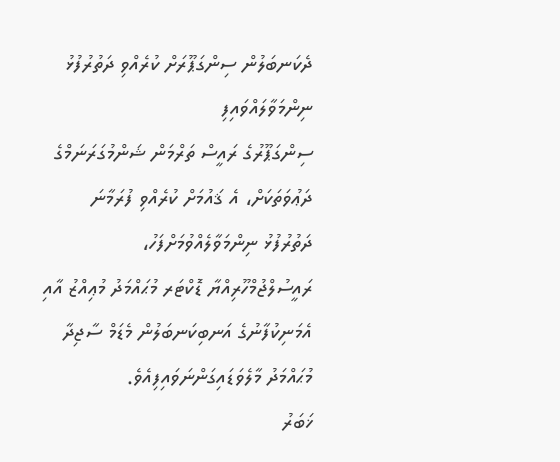ދެކަނބަލުން ސިންގަޕޫރަށް ކުރެއްވި ދަތުރުފުޅު ނިންމަވާލައްވައިފި
ސިންގަޕޫރުގެ ރައީސް ތަރްމަން ޝަންމުގަރަނަމްގެ ދަޢުވަތަކަށް، އެ ޤައުމަށް ކުރެއްވި ފުރަމާނަ ދަތުރުފުޅު ނިންމަވާލެއްވުމަށްފަހު، ރައީސުލްޖުމްހޫރިއްޔާ ޑޮކްޓަރ މުޙައްމަދު މުޢިއްޒު އާއި އެމަނިކުފާނުގެ އަނބިކަނބަލުން މެޑަމް ސާޖިދާ މުޙައްމަދު މާލެވަޑައިގަންނަވައިފިއެވެ.
ޚަބަރު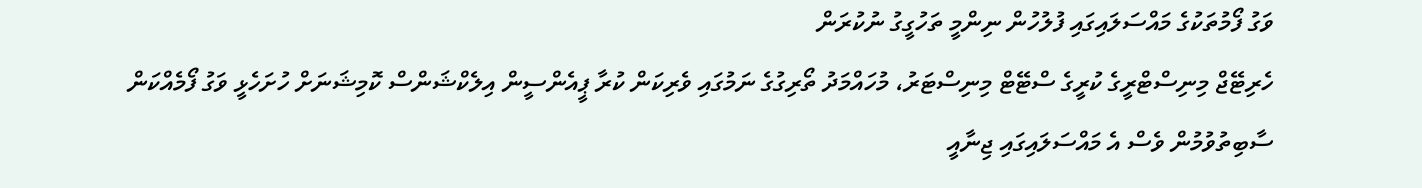ވަގު ފޯމުތަކުގެ މައްސަލައިގައި ފުލުހުން ނިންމީ ތަހުގީގު ނުކުރަން
ހެރިޓޭޖް މިނިސްޓްރީގެ ކުރީގެ ސްޓޭޓް މިނިސްޓަރު، މުހައްމަދު ތޯރިގުގެ ނަމުގައި ވެރިކަން ކުރާ ޕީއެންސީން އިލެކްޝަންސް ކޮމިޝަނަށް ހުށަހެޅީ ވަގު ފޯމެއްކަން ސާބިތުވުމުން ވެސް އެ މައްސަލައިގައި ޖިނާއީ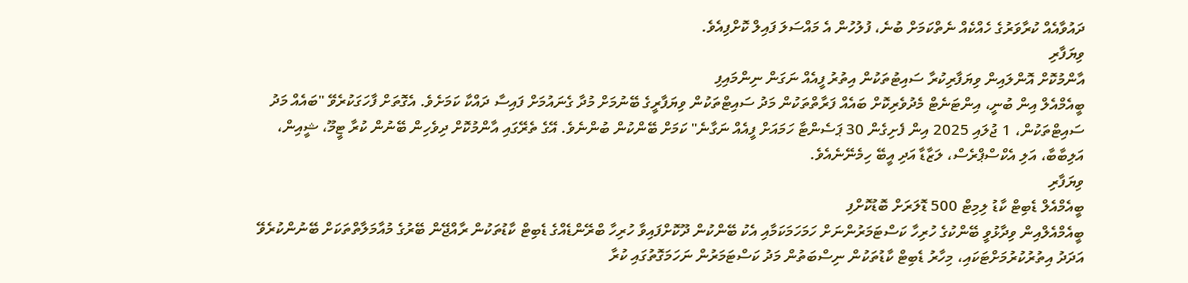ދައުވާއެއް ކުރާވަރުގެ ހެއްކެއް ނެތްކަމަށް ބުނެ، ފުލުހުން އެ މައްސަލަ ފައިލް ކޮށްފިއެވެ.
ވިޔަފާރި
އާންމުކޮށް އޮންލައިން ވިޔަފާރިކުރާ ސައިޓުތަކުން އިތުރު ފީއެއް ނަގަން ނިންމައިފި
ބީއެމްއެލް އިން ބުނީ، އިންޓަނެޓް މެދުވެރިކޮށް ބައެއް ފަރާތްތަކުން މަދު ސައިޓްތަކުން ވިޔަފާރީގެ ބޭނުމަށް މުދާ ގެނައުމަށް ފައިސާ ދައްކާ ކަމަށެވެ. އެގޮތަށް ފާހަގަކުރެވޭ "ބައެއް މަދު ސައިޓްތަކުން، 1 ޖުލައި 2025 އިން ފެށިގެން 30 ޕަސެންޓާ ހަމައަށް ފީއެއް ނަގާނެ" ކަމަށް ބޭންކުން ބުންނެވެ. އޭގެ ތެރޭގައި އާންމުކޮށް ދިވެހިން ބޭނުން ކުރާ ޓީމޫ، ޝީއިން، އަލިބާބާ، އަލި އެކްސްޕްރެސް، ލަޒާޑާ އަދި އީބޭ ހިމެނޭނެއެވެ.
ވިޔަފާރި
ބީއެމްއެލް ޑެބިޓް ކާޑު ލިމިޓް 500 ޑޮލަރަށް ބޮޑުކޮށްފި
ބީއެމްއެލްއިން ވިދާޅުވީ ބޭންކުގެ ހުރިހާ ކަސްޓަމަރުންނަށް ހަމަހަމަކަމާއި އެކު ބޭންކުން ދޫކޮށްފައިވާ ހުރިހާ ބްރޭންޑެއްގެ ޑެބިޓް ކާޑުތަކުން ރާއްޖޭން ބޭރުގެ މުއާމަލާތްތަކަށް ބޭނުންކުރެވޭ އަދަދު އިތުރުކުރުމަށްޓަކައި، މިހާރު ޑެބިޓް ކާޑުތަކުން ނިސްބަތުން މަދު ކަސްޓަމަރުން ނަހަމަގޮތުގައި ކުރާ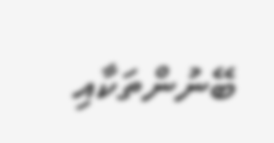ބޭނުންތަކާއި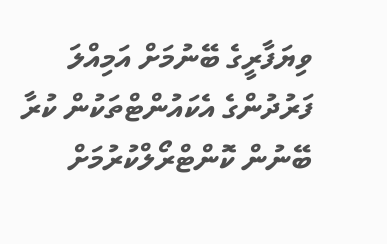ވިޔަފާރީގެ ބޭނުމަށް އަމިއްލަ ފަރުދުންގެ އެކައުންޓްތަކުން ކުރާ ބޭނުން ކޮންޓްރޯލްކުރުމަށް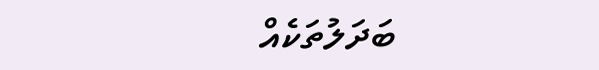ބަދަލުތަކެއް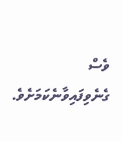ވެސް ގެނެވިފައިވާނެކަމަށެވެ.